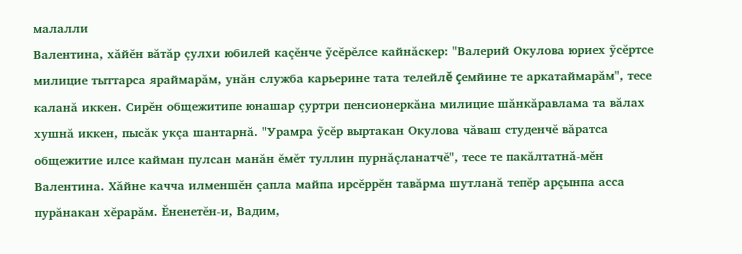малалли
Валентина, хăйĕн вăтăр çулхи юбилей каçĕнче ỹсĕрĕлсе кайнăскер: "Валерий Окулова юриех ỹсĕртсе милицие тыттарса яраймарăм, унăн служба карьерине тата телейлĕ çемйине те аркатаймарăм", тесе каланă иккен. Сирĕн общежитипе юнашар çуртри пенсионеркăна милицие шăнкăравлама та вăлах хушнă иккен, пысăк укçа шантарнă. "Урамра ỹсĕр выртакан Окулова чăваш студенчĕ вăратса общежитие илсе кайман пулсан манăн ĕмĕт туллин пурнăçланатчĕ", тесе те пакăлтатнă-мĕн Валентина. Хăйне качча илменшĕн çапла майпа ирсĕррĕн тавăрма шутланă тепĕр арçынпа асса пурăнакан хĕрарăм. Ĕненетĕн-и, Вадим,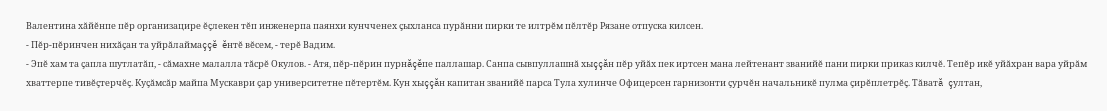Валентина хăйĕнпе пĕр организацире ĕçлекен тĕп инженерпа паянхи кунчченех çыхланса пурăнни пирки те илтрĕм пĕлтĕр Рязане отпуска килсен.
- Пĕр-пĕринчен нихăçан та уйрăлаймаççĕ ĕнтĕ вĕсем, - терĕ Вадим.
- Эпĕ хам та çапла шутлатăп, - сăмахне малалла тăсрĕ Окулов. - Атя, пĕр-пĕрин пурнăçĕпе паллашар. Санпа сывпуллашнă хыççăн пĕр уйăх пек иртсен мана лейтенант званийĕ пани пирки приказ килчĕ. Тепĕр икĕ уйăхран вара уйрăм хваттерпе тивĕçтерчĕç. Куçăмсăр майпа Мускаври çар университетне пĕтертĕм. Кун хыççăн капитан званийĕ парса Тула хулинче Офицерсен гарнизонти çурчĕн начальникĕ пулма çирĕплетрĕç. Тăватă çултан,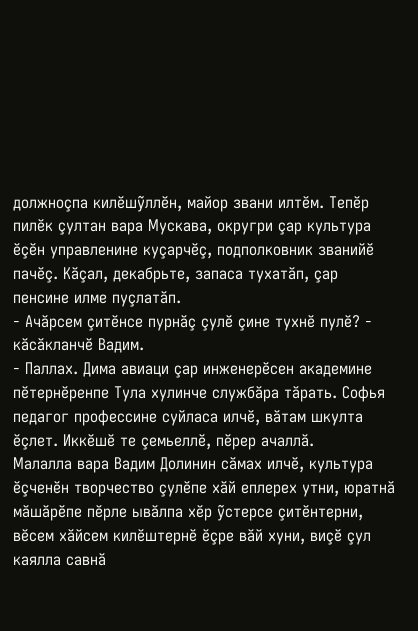должноçпа килĕшỹллĕн, майор звани илтĕм. Тепĕр пилĕк çултан вара Мускава, округри çар культура ĕçĕн управленине куçарчĕç, подполковник званийĕ пачĕç. Кăçал, декабрьте, запаса тухатăп, çар пенсине илме пуçлатăп.
- Ачăрсем çитĕнсе пурнăç çулĕ çине тухнĕ пулĕ? - кăсăкланчĕ Вадим.
- Паллах. Дима авиаци çар инженерĕсен академине пĕтернĕренпе Тула хулинче службăра тăрать. Софья педагог профессине суйласа илчĕ, вăтам шкулта ĕçлет. Иккĕшĕ те çемьеллĕ, пĕрер ачаллă.
Малалла вара Вадим Долинин сăмах илчĕ, культура ĕçченĕн творчество çулĕпе хăй еплерех утни, юратнă мăшăрĕпе пĕрле ывăлпа хĕр ỹстерсе çитĕнтерни, вĕсем хăйсем килĕштернĕ ĕçре вăй хуни, виçĕ çул каялла савнă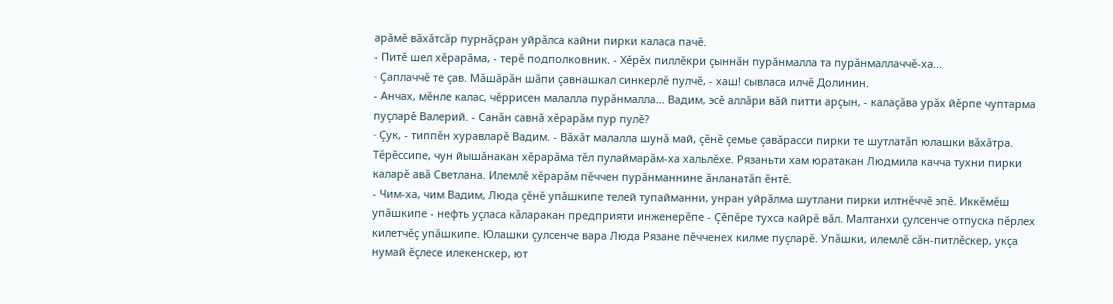арăмĕ вăхăтсăр пурнăçран уйрăлса кайни пирки каласа пачĕ.
- Питĕ шел хĕрарăма, - терĕ подполковник. - Хĕрĕх пиллĕкри çыннăн пурăнмалла та пурăнмаллаччĕ-ха...
- Çаплаччĕ те çав. Мăшăрăн шăпи çавнашкал синкерлĕ пулчĕ, - хаш! сывласа илчĕ Долинин.
- Анчах, мĕнле калас, чĕррисен малалла пурăнмалла... Вадим, эсĕ аллăри вăй питти арçын, - калаçăва урăх йĕрпе чуптарма пуçларĕ Валерий. - Санăн савнă хĕрарăм пур пулĕ?
- Çук, - типпĕн хуравларĕ Вадим. - Вăхăт малалла шунă май, çĕнĕ çемье çавăрасси пирки те шутлатăп юлашки вăхăтра. Тĕрĕссипе, чун йышăнакан хĕрарăма тĕл пулаймарăм-ха хальлĕхе. Рязаньти хам юратакан Людмила качча тухни пирки каларĕ авă Светлана. Илемлĕ хĕрарăм пĕччен пурăнманнине ăнланатăп ĕнтĕ.
- Чим-ха, чим Вадим, Люда çĕнĕ упăшкипе телей тупайманни, унран уйрăлма шутлани пирки илтнĕччĕ эпĕ. Иккĕмĕш упăшкипе - нефть уçласа кăларакан предприяти инженерĕпе - Çĕпĕре тухса кайрĕ вăл. Малтанхи çулсенче отпуска пĕрлех килетчĕç упăшкипе. Юлашки çулсенче вара Люда Рязане пĕчченех килме пуçларĕ. Упăшки, илемлĕ сăн-питлĕскер, укçа нумай ĕçлесе илекенскер, ют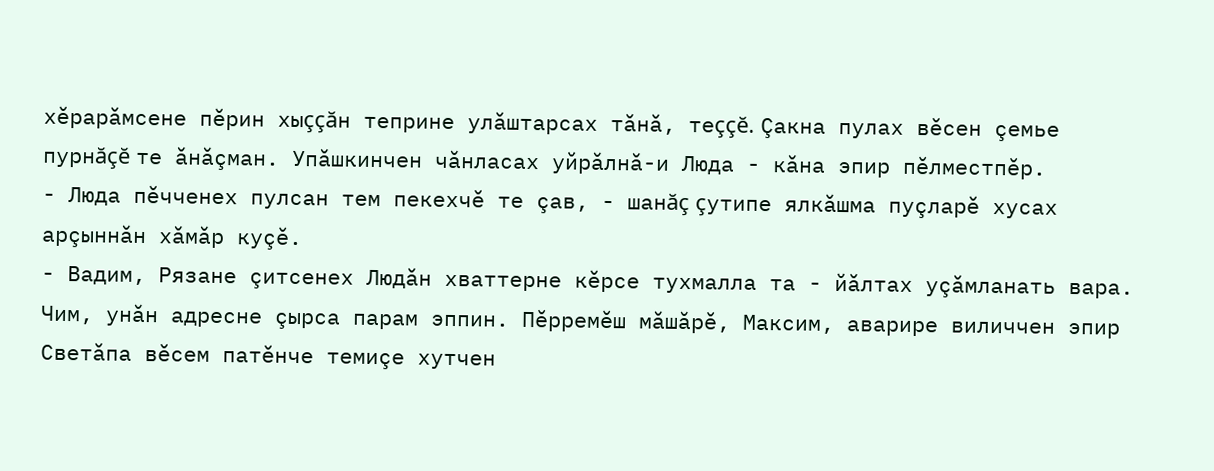хĕрарăмсене пĕрин хыççăн теприне улăштарсах тăнă, теççĕ. Çакна пулах вĕсен çемье пурнăçĕ те ăнăçман. Упăшкинчен чăнласах уйрăлнă-и Люда - кăна эпир пĕлместпĕр.
- Люда пĕчченех пулсан тем пекехчĕ те çав, - шанăç çутипе ялкăшма пуçларĕ хусах арçыннăн хăмăр куçĕ.
- Вадим, Рязане çитсенех Людăн хваттерне кĕрсе тухмалла та - йăлтах уçăмланать вара. Чим, унăн адресне çырса парам эппин. Пĕрремĕш мăшăрĕ, Максим, аварире виличчен эпир Светăпа вĕсем патĕнче темиçе хутчен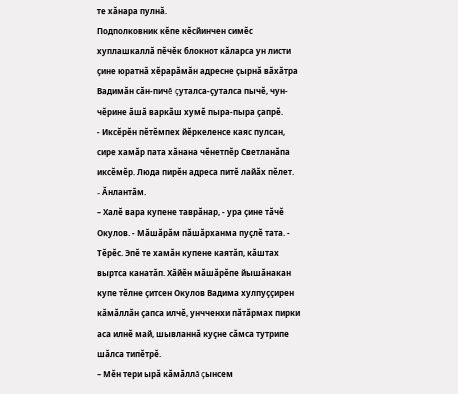те хăнара пулнă.
Подполковник кĕпе кĕсйинчен симĕс хуплашкаллă пĕчĕк блокнот кăларса ун листи çине юратнă хĕрарăмăн адресне çырнă вăхăтра Вадимăн сăн-пичĕ çуталса-çуталса пычĕ, чун-чĕрине ăшă варкăш хумĕ пыра-пыра çапрĕ.
- Иксĕрĕн пĕтĕмпех йĕркеленсе каяс пулсан, сире хамăр пата хăнана чĕнетпĕр Светланăпа иксĕмĕр. Люда пирĕн адреса питĕ лайăх пĕлет.
- Ăнлантăм.
– Халĕ вара купене таврăнар, - ура çине тăчĕ Окулов. - Мăшăрăм пăшăрханма пуçлĕ тата. - Тĕрĕс. Эпĕ те хамăн купене каятăп, кăштах выртса канатăп. Хăйĕн мăшăрĕпе йышăнакан купе тĕлне çитсен Окулов Вадима хулпуççирен кăмăллăн çапса илчĕ, унчченхи пăтăрмах пирки аса илнĕ май, шывланнă куçне сăмса тутрипе шăлса типĕтрĕ.
– Мĕн тери ырă кăмăллă çынсем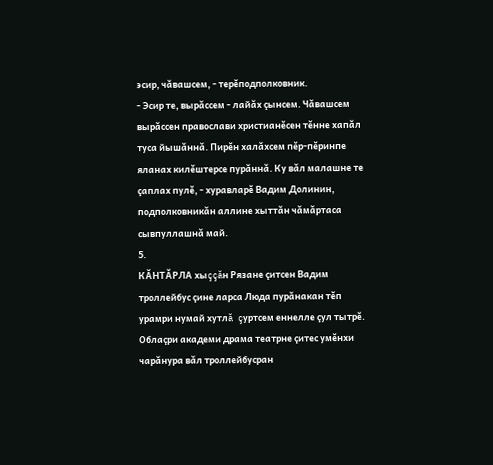эсир, чăвашсем, - терĕподполковник.
- Эсир те, вырăссем - лайăх çынсем. Чăвашсем вырăссен православи христианĕсен тĕнне хапăл туса йышăннă. Пирĕн халăхсем пĕр-пĕринпе яланах килĕштерсе пурăннă. Ку вăл малашне те çаплах пулĕ, - хуравларĕ Вадим Долинин, подполковникăн аллине хыттăн чăмăртаса сывпуллашнă май.
5.
КĂНТĂРЛА хыççăн Рязане çитсен Вадим троллейбус çине ларса Люда пурăнакан тĕп урамри нумай хутлă çуртсем еннелле çул тытрĕ. Облаçри академи драма театрне çитес умĕнхи чарăнура вăл троллейбусран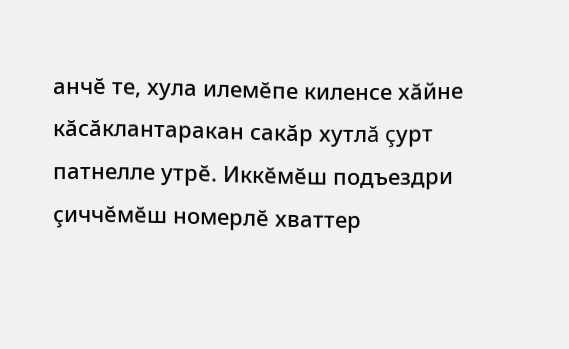анчĕ те, хула илемĕпе киленсе хăйне кăсăклантаракан сакăр хутлă çурт патнелле утрĕ. Иккĕмĕш подъездри çиччĕмĕш номерлĕ хваттер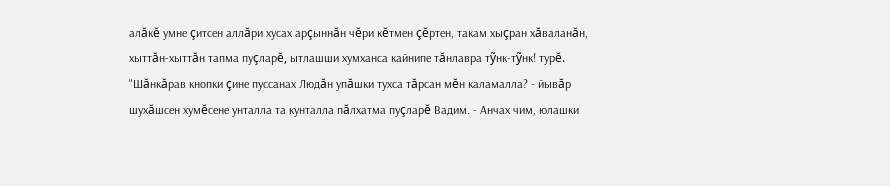алăкĕ умне çитсен аллăри хусах арçыннăн чĕри кĕтмен çĕртен, такам хыçран хăваланăн, хыттăн-хыттăн тапма пуçларĕ, ытлашши хумханса кайнипе тăнлавра тỹнк-тỹнк! турĕ. "Шăнкăрав кнопки çине пуссанах Людăн упăшки тухса тăрсан мĕн каламалла? - йывăр шухăшсен хумĕсене унталла та кунталла пăлхатма пуçларĕ Вадим. - Анчах чим, юлашки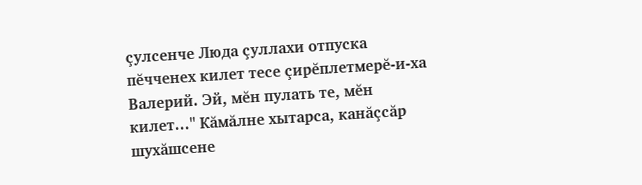çулсенче Люда çуллахи отпуска пĕчченех килет тесе çирĕплетмерĕ-и-ха Валерий. Эй, мĕн пулать те, мĕн килет..." Кăмăлне хытарса, канăçсăр шухăшсене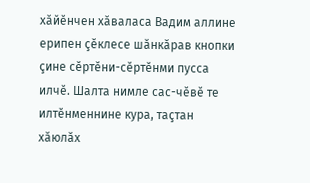хăйĕнчен хăваласа Вадим аллине ерипен çĕклесе шăнкăрав кнопки çине сĕртĕни-сĕртĕнми пусса илчĕ. Шалта нимле сас-чĕвĕ те илтĕнменнине кура, таçтан хăюлăх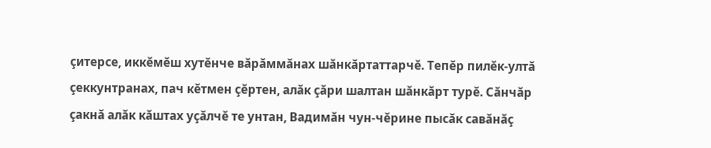çитерсе, иккĕмĕш хутĕнче вăрăммăнах шăнкăртаттарчĕ. Тепĕр пилĕк-ултă çеккунтранах, пач кĕтмен çĕртен, алăк çăри шалтан шăнкăрт турĕ. Сăнчăр çакнă алăк кăштах уçăлчĕ те унтан, Вадимăн чун-чĕрине пысăк савăнăç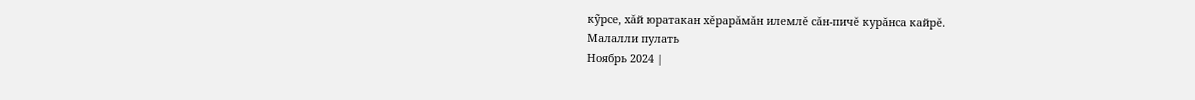кỹрсе, хăй юратакан хĕрарăмăн илемлĕ сăн-пичĕ курăнса кайрĕ.
Малалли пулать
Ноябрь 2024 |